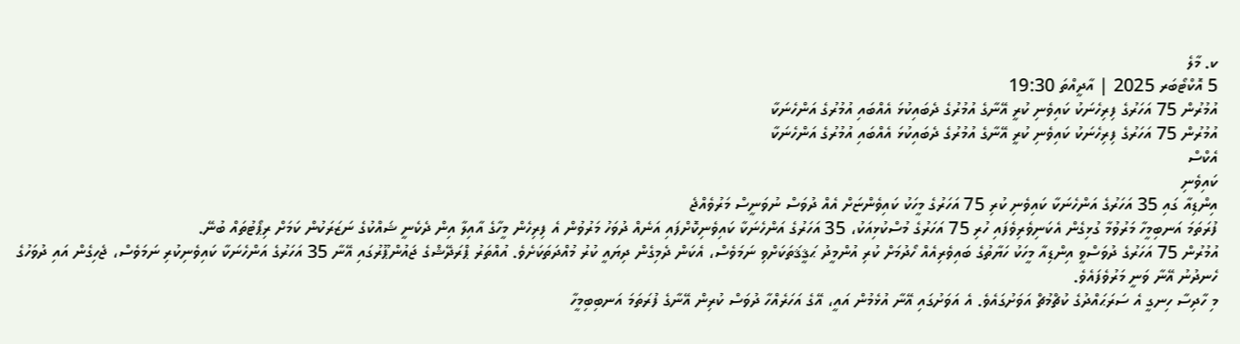ކ. މާލެ
5 އޮކްޓޯބަރ 2025 | އާދީއްތަ 19:30
އުމުރުން 75 އަހަރުގެ ފިރިހެނަކު ކައިވެނި ކުރީ އޭނާގެ އުމުރުގެ ދެބައިކުޅަ އެއްބައި އުމުރުގެ އަންހެނަކާ
އުމުރުން 75 އަހަރުގެ ފިރިހެނަކު ކައިވެނި ކުރީ އޭނާގެ އުމުރުގެ ދެބައިކުޅަ އެއްބައި އުމުރުގެ އަންހެނަކާ
އެކްސް
ކައިވެނި
އިންޑިއާ ގައި 35 އަހަރުގެ އަންހެނަކާ ކައިވެނި ކުރި 75 އަހަރުގެ މީހަކު ކައިވެންޏަށް އެއް ދުވަސް ނުވަނީސް މަރުވެއްޖެ
ފުރަތަމަ އަނބިމީހާ މަރުވުމާ ގުޅިގެން އެކަނިވެރިވެފައި ހުރި 75 އަހަރުގެ މުސްކުޅިއަކު، 35 އަހަރުގެ އަންހެނަކާ ކައިވެނިކޮށްފައި އަނެއް ދުވަހު މަރުވުން އެ ފިރިހެން މީހާގެ އާއިލާ އިން ދެކެނީ ޝައްކުގެ ނަޒަރަކުން ކަމަށް ރިޕޯޓުތައް ބުނޭ.
އުމުރުން 75 އަހަރުގެ ދުވަސްވީ އިންޑިއާ މީހަކު ހަޔާތުގެ ބައިވެރިއެއް ހޯދުމަށް ކުރި އުންމީދު ޙަޤީޤަތަކަށްވި ނަމަވެސް، އެކަން ދެމިގެން ދިޔައީ ކުރު މުއްދަތަކަށެވެ. އުއްތަރު ޕްރަދޭޝްގެ ޖައުންޕޫރުގައި އޭނާ 35 އަހަރުގެ އަންހެނަކާ ކައިވެނިކުރި ނަމަވެސް، ޖެހިގެން އައި ދުވަހުގެ ހެނދުނު އޭނާ ވަނީ މަރުވެފައެވެ.
މި ހާދިސާ ހިނގީ އެ ސަރަޙައްދުގެ ކުޗްމުޗް އަވަށުގައެވެ. އެ އަވަށުގައި އޭނާ އުޅެމުން އައީ، އޭގެ އަހަރެއްހާ ދުވަސް ކުރިން އޭނާގެ ފުރަތަމަ އަނބިބިމީހާ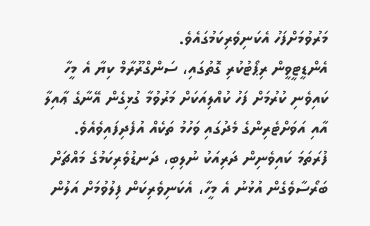މަރުވުމަށްފަހު އެކަނިވެރިކަމުގައެވެ.
އެންޑީޓީވީން ރިޕޯޓުކުރި ގޮތުގައި، ސަންގްރޫރާމް ކިޔާ އެ މީހާ ކައިވެނި ކުރުމަށް ފަހު ކުއްލިއަކަށް މަރުވުމާ ގުޅިގެން އޭނާގެ ޢާއިލާ އާއި އަވަށްޓެރިންގެ މެދުގައި ވަހުމު ތަކެއް އުފެދިފައިވެއެވެ.
ފުރަތަމަ ކައިވެނިން ދަރިއަކު ނުލިބި، ދަނޑުވެރިކަމުގެ މައްޗަށް ބަރޯސާވެގެން އުޅުނު އެ މީހާ، އެކަނިވެރިކަން ފިލުވުމަށް އަލުން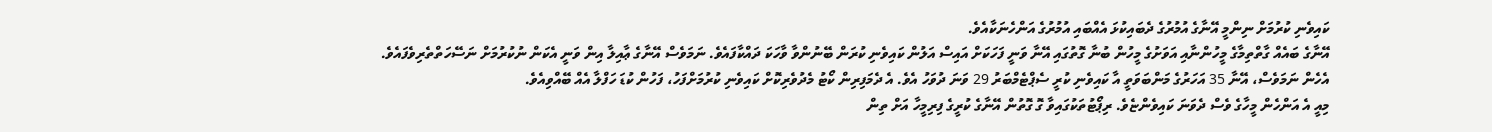ކައިވެނި ކުރުމަށް ނިންމީ އޭނާގެ އުމުރުގެ ދެބައިކުޅަ އެއްބައި އުމުރުގެ އަންހެނަކާއެވެ.
އޭނާގެ ބައެއް ގާތްތިމާގެ މީހުންނާއި އަވަށުގެ މީހުން ބުނާ ގޮތުގައި އޭނާ ވަނީ ފަހަކަށް އައިސް އަލުން ކައިވެނި ކުރަން ބޭނުންވާ ވާހަކަ ދައްކާފައެވެ. ނަމަވެސް އޭނާގެ ޢާއިލާ އިން ވަނީ އެކަން ނުކުރުމަށް ނަސޭހަތްތެރިވެފައެވެ.
އެހެން ނަމަވެސް، އޭނާ 35 އަހަރުގެ މަންބަވަތީ އާ ކައިވެނި ކުރީ ސެޕްޓެމްބަރު 29 ވަނަ ދުވަހު އެވެ. އެ ދެމަފިރިން ކޯޓު މެދުވެރިކޮށް ކައިވެނި ކުރުމަށްފަހު، ފަހުން ކުޑަ ހަފްލާ އެއް ބޭއްވިއެވެ.
މިއީ އެ އަންހެން މީހާގެ ވެސް ދެވަނަ ކައިވެންޏެވެ. ރިޕޯޓުތަކުގައިވާ ގޮ ގޮތުން އޭނާގެ ކުރީގެ ފިރިމީހާ އަށް ތިން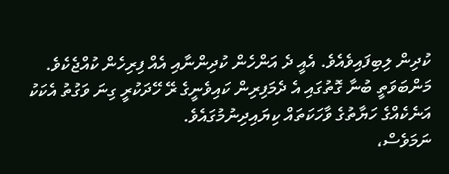ކުދިން ލިބިފައިވެއެވެ. އެއީ ދެ އަންހެން ކުދިންނާއި އެއް ފިރިހެން ކުއްޖެކެވެ.
މަންބަވަތީ ބުނާ ގޮތުގައި އެ ދެމަފިރިން ކައިވެނީގެ ރޭ ހޭދަކުރީ ގިނަ ވަގުތު އެކަކު އަނެކެއްގެ ހަޔާތުގެ ވާހަކަތައް ކިޔައިދިނުމުގައެވެ.
ނަމަވެސް،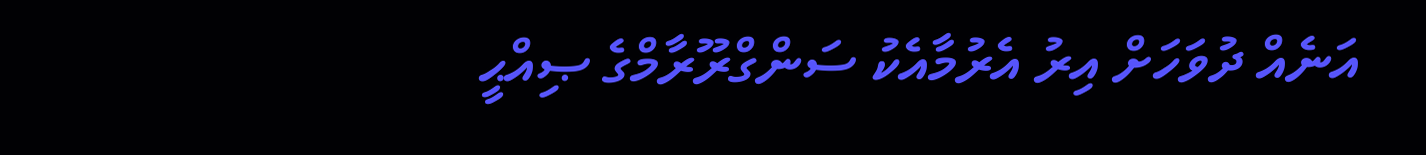އަނެއް ދުވަހަށް އިރު އެރުމާއެކު ސަންގްރޫރާމްގެ ޞިއްޙީ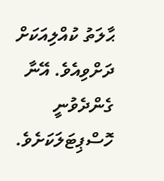ޙާލަތު ކުއްލިއަކަށް ދަށްވިއެވެ. އޭނާ ގެންދެވުނީ ހޮސްޕިޓަލަކަށެވެ.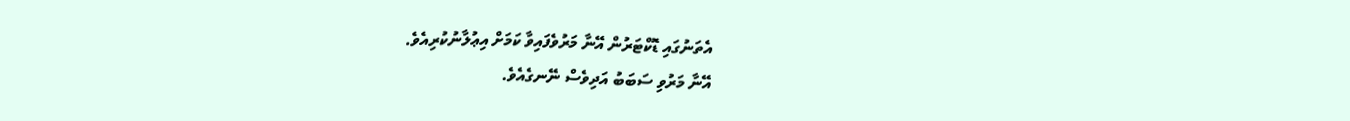އެތަނުގައި ޑޮކްޓަރުން އޭނާ މަރުވެފައިވާ ކަމަށް އިޢުލާނުކުރިއެވެ.
އޭނާ މަރުވި ސަބަބު އަދިވެސް ނޭނގެއެވެ.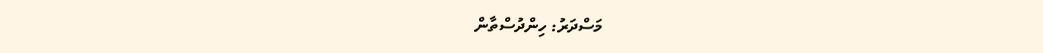މަސްދަރު: ހިންދުސްތާން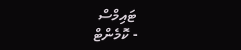ޓައިމްސް
- ކޮމެންޓް